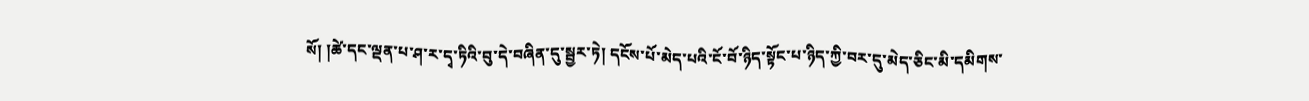སོ། །ཚེ་དང་ལྡན་པ་ཤ་ར་དྭ་ཏིའི་བུ་དེ་བཞིན་དུ་སྦྱར་ཏེ། དངོས་པོ་མེད་པའི་ངོ་བོ་ཉིད་སྟོང་པ་ཉིད་ཀྱི་བར་དུ་མེད་ཅིང་མི་དམིགས་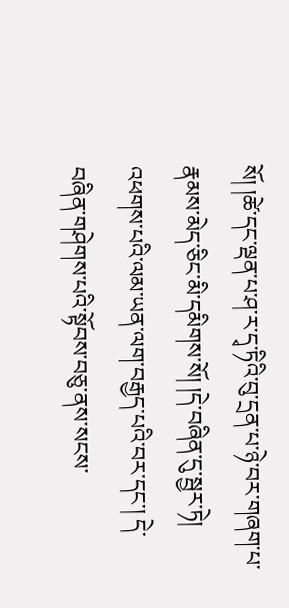སོ། །ཚེ་དང་ལྡན་པ་ཤ་ར་དྭ་ཏིའི་བུ་དྲན་པ་ཉེ་བར་གཞག་པ་རྣམས་མེད་ཅིང་མི་དམིགས་སོ། །དེ་བཞིན་དུ་སྦྱར་ཏེ། འཕགས་པའི་ལམ་ཡན་ལག་བརྒྱད་པའི་བར་དང་། དེ་བཞིན་གཤེགས་པའི་སྟོབས་བཅུ་ནས་སངས་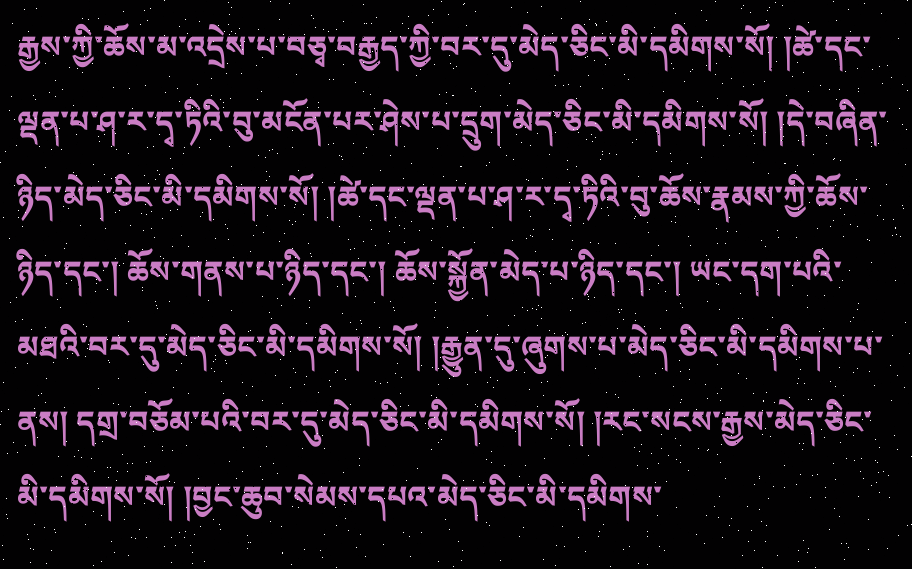རྒྱས་ཀྱི་ཆོས་མ་འདྲེས་པ་བཅྭ་བརྒྱད་ཀྱི་བར་དུ་མེད་ཅིང་མི་དམིགས་སོ། །ཚེ་དང་ལྡན་པ་ཤ་ར་དྭ་ཏིའི་བུ་མངོན་པར་ཤེས་པ་དྲུག་མེད་ཅིང་མི་དམིགས་སོ། །དེ་བཞིན་ཉིད་མེད་ཅིང་མི་དམིགས་སོ། །ཚེ་དང་ལྡན་པ་ཤ་ར་དྭ་ཏིའི་བུ་ཆོས་རྣམས་ཀྱི་ཆོས་ཉིད་དང་། ཆོས་གནས་པ་ཉིད་དང་། ཆོས་སྐྱོན་མེད་པ་ཉིད་དང་། ཡང་དག་པའི་མཐའི་བར་དུ་མེད་ཅིང་མི་དམིགས་སོ། །རྒྱུན་དུ་ཞུགས་པ་མེད་ཅིང་མི་དམིགས་པ་ནས། དགྲ་བཅོམ་པའི་བར་དུ་མེད་ཅིང་མི་དམིགས་སོ། །རང་སངས་རྒྱས་མེད་ཅིང་མི་དམིགས་སོ། །བྱང་ཆུབ་སེམས་དཔའ་མེད་ཅིང་མི་དམིགས་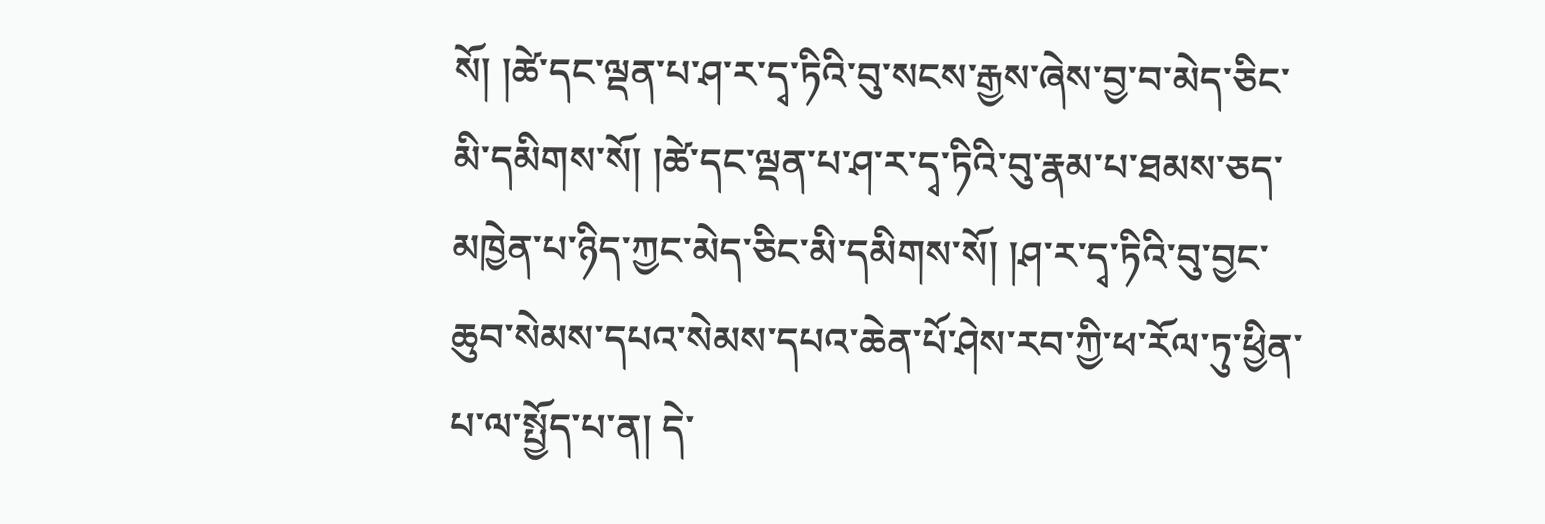སོ། །ཚེ་དང་ལྡན་པ་ཤ་ར་དྭ་ཏིའི་བུ་སངས་རྒྱས་ཞེས་བྱ་བ་མེད་ཅིང་མི་དམིགས་སོ། །ཚེ་དང་ལྡན་པ་ཤ་ར་དྭ་ཏིའི་བུ་རྣམ་པ་ཐམས་ཅད་མཁྱེན་པ་ཉིད་ཀྱང་མེད་ཅིང་མི་དམིགས་སོ། །ཤ་ར་དྭ་ཏིའི་བུ་བྱང་ཆུབ་སེམས་དཔའ་སེམས་དཔའ་ཆེན་པོ་ཤེས་རབ་ཀྱི་ཕ་རོལ་ཏུ་ཕྱིན་པ་ལ་སྤྱོད་པ་ན། དེ་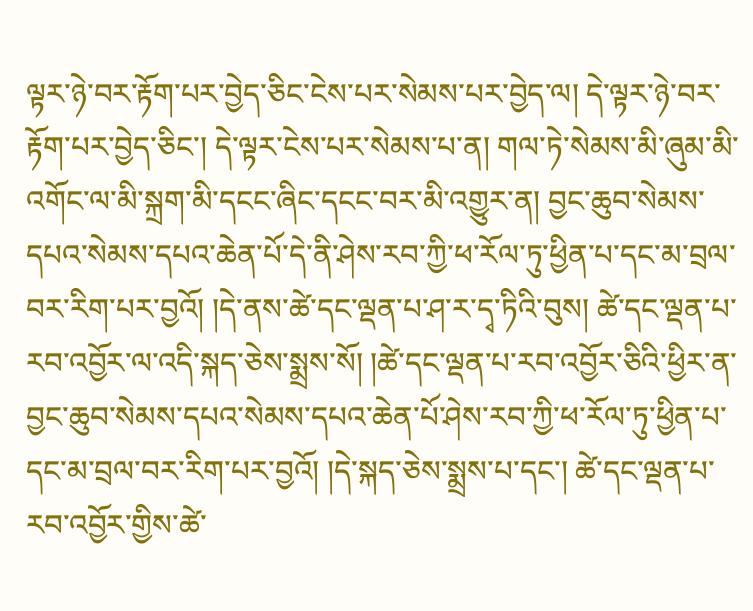ལྟར་ཉེ་བར་རྟོག་པར་བྱེད་ཅིང་ངེས་པར་སེམས་པར་བྱེད་ལ། དེ་ལྟར་ཉེ་བར་རྟོག་པར་བྱེད་ཅིང་། དེ་ལྟར་ངེས་པར་སེམས་པ་ན། གལ་ཏེ་སེམས་མི་ཞུམ་མི་འགོང་ལ་མི་སྐྲག་མི་དངང་ཞིང་དངང་བར་མི་འགྱུར་ན། བྱང་ཆུབ་སེམས་དཔའ་སེམས་དཔའ་ཆེན་པོ་དེ་ནི་ཤེས་རབ་ཀྱི་ཕ་རོལ་ཏུ་ཕྱིན་པ་དང་མ་བྲལ་བར་རིག་པར་བྱའོ། །དེ་ནས་ཚེ་དང་ལྡན་པ་ཤ་ར་དྭ་ཏིའི་བུས། ཚེ་དང་ལྡན་པ་རབ་འབྱོར་ལ་འདི་སྐད་ཅེས་སྨྲས་སོ། །ཚེ་དང་ལྡན་པ་རབ་འབྱོར་ཅིའི་ཕྱིར་ན་བྱང་ཆུབ་སེམས་དཔའ་སེམས་དཔའ་ཆེན་པོ་ཤེས་རབ་ཀྱི་ཕ་རོལ་ཏུ་ཕྱིན་པ་དང་མ་བྲལ་བར་རིག་པར་བྱའོ། །དེ་སྐད་ཅེས་སྨྲས་པ་དང་། ཚེ་དང་ལྡན་པ་རབ་འབྱོར་གྱིས་ཚེ་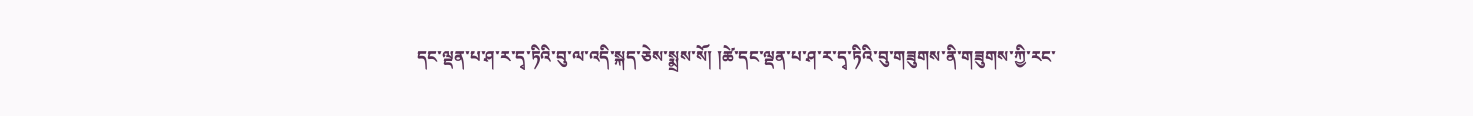དང་ལྡན་པ་ཤ་ར་དྭ་ཏིའི་བུ་ལ་འདི་སྐད་ཅེས་སྨྲས་སོ། །ཚེ་དང་ལྡན་པ་ཤ་ར་དྭ་ཏིའི་བུ་གཟུགས་ནི་གཟུགས་ཀྱི་རང་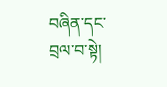བཞིན་དང་བྲལ་བ་སྟེ།